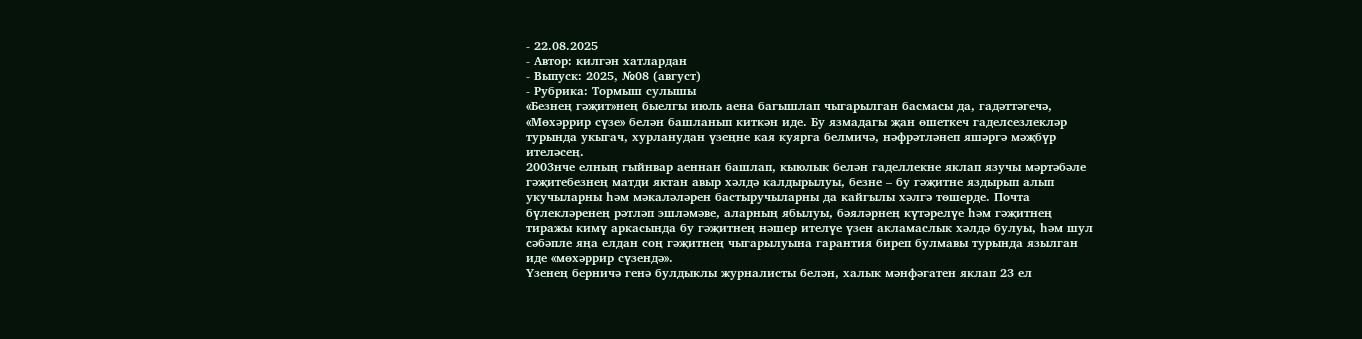- 22.08.2025
- Автор: килгән хатлардан
- Выпуск: 2025, №08 (август)
- Рубрика: Тормыш сулышы
«Безнең гәҗит»нең быелгы июль аена багышлап чыгарылган басмасы да, гадәттәгечә, «Мөхәррир сүзе» белән башланып киткән иде. Бу язмадагы җан өшеткеч гаделсезлекләр турында укыгач, хурланудан үзеңне кая куярга белмичә, нәфрәтләнеп яшәргә мәҗбүр ителәсең.
2003нче елның гыйнвар аеннан башлап, кыюлык белән гаделлекне яклап язучы мәртәбәле гәҗитебезнең матди яктан авыр хәлдә калдырылуы, безне – бу гәҗитне яздырып алып укучыларны һәм мәкаләләрен бастыручыларны да кайгылы хәлгә төшерде. Почта бүлекләренең рәтләп эшләмәве, аларның ябылуы, бәяләрнең күтәрелүе һәм гәҗитнең тиражы кимү аркасында бу гәҗитнең нәшер ителүе үзен акламаслык хәлдә булуы, һәм шул сәбәпле яңа елдан соң гәҗитнең чыгарылуына гарантия биреп булмавы турында язылган иде «мөхәррир сүзендә».
Үзенең берничә генә булдыклы журналисты белән, халык мәнфәгатен яклап 23 ел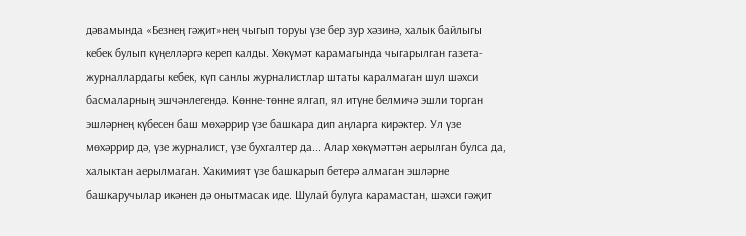дәвамында «Безнең гәҗит»нең чыгып торуы үзе бер зур хәзинә, халык байлыгы кебек булып күңелләргә кереп калды. Хөкүмәт карамагында чыгарылган газета-журналлардагы кебек, күп санлы журналистлар штаты каралмаган шул шәхси басмаларның эшчәнлегендә. Көнне-төнне ялгап, ял итүне белмичә эшли торган эшләрнең күбесен баш мөхәррир үзе башкара дип аңларга кирәктер. Ул үзе мөхәррир дә, үзе журналист, үзе бухгалтер да... Алар хөкүмәттән аерылган булса да, халыктан аерылмаган. Хакимият үзе башкарып бетерә алмаган эшләрне башкаручылар икәнен дә онытмасак иде. Шулай булуга карамастан, шәхси гәҗит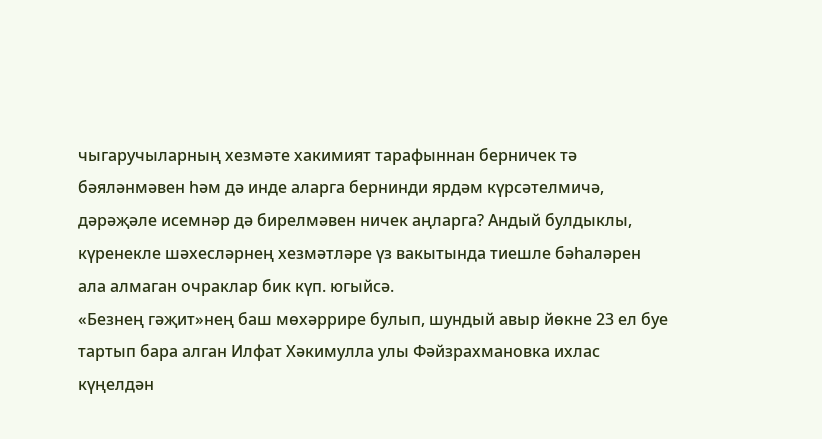чыгаручыларның хезмәте хакимият тарафыннан берничек тә бәяләнмәвен һәм дә инде аларга бернинди ярдәм күрсәтелмичә, дәрәҗәле исемнәр дә бирелмәвен ничек аңларга? Андый булдыклы, күренекле шәхесләрнең хезмәтләре үз вакытында тиешле бәһаләрен ала алмаган очраклар бик күп. югыйсә.
«Безнең гәҗит»нең баш мөхәррире булып, шундый авыр йөкне 23 ел буе тартып бара алган Илфат Хәкимулла улы Фәйзрахмановка ихлас күңелдән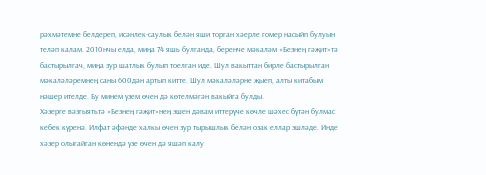рәхмәтемне белдереп, исәнлек-саулык белән яши торган хәерле гомер насыйп булуын теләп калам. 2010нчы елда, миңа 74 яшь булганда, беренче мәкаләм «Безнең гәҗит»тә бастырылгач, миңа зур шатлык булып тоелган иде. Шул вакыттан бирле бастырылган мәкаләләремнең саны 600дән артып китте. Шул мәкаләләрне җыеп, алты китабым нәшер ителде. Бу минем үзем өчен дә көтелмәгән вакыйга булды.
Хәзерге вәзгыятьтә «Безнең гәҗит»нең эшен дәвам иттерүче көчле шәхес бүтән булмас кебек күренә. Илфат әфәнде халкы өчен зур тырышлык белән озак еллар эшләде. Инде хәзер олыгайган көнендә үзе өчен дә яшәп калу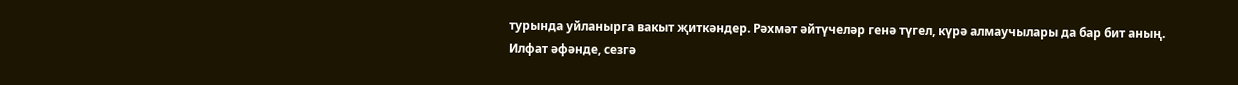турында уйланырга вакыт җиткәндер. Рәхмәт әйтүчеләр генә түгел, күрә алмаучылары да бар бит аның.
Илфат әфәнде, сезгә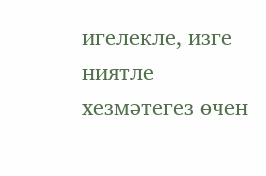игелекле, изге ниятле хезмәтегез өчен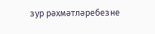зур рәхмәтләребезне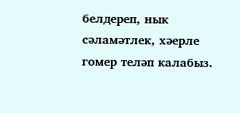белдереп, нык сәламәтлек, хәерле гомер теләп калабыз.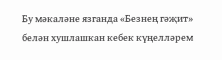Бу мәкаләне язганда «Безнең гәҗит» белән хушлашкан кебек күңелләрем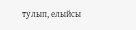тулып, елыйсы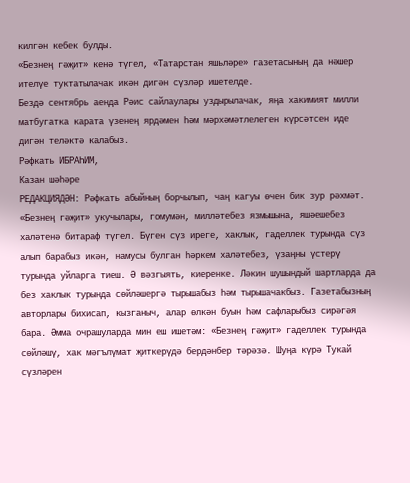килгән кебек булды.
«Безнең гәҗит» кенә түгел, «Татарстан яшьләре» газетасының да нәшер ителүе туктатылачак икән дигән сүзләр ишетелде.
Бездә сентябрь аенда Рәис сайлаулары уздырылачак, яңа хакимият милли матбугатка карата үзенең ярдәмен һәм мәрхәмәтлелеген күрсәтсен иде дигән теләктә калабыз.
Рәфкать ИБРАҺИМ,
Казан шәһәре
РЕДАКЦИЯДӘН: Рәфкать абыйның борчылып, чаң кагуы өчен бик зур рәхмәт. «Безнең гәҗит» укучылары, гомумән, милләтебез язмышына, яшәешебез халәтенә битараф түгел. Бүген сүз иреге, хаклык, гаделлек турында сүз алып барабыз икән, намусы булган һәркем халәтебез, үзаңны үстерү турында уйларга тиеш. Ә вәзгыять, киеренке. Ләкин шушындый шартларда да без хаклык турында сөйләшергә тырышабыз һәм тырышачакбыз. Газетабызның авторлары бихисап, кызганыч, алар өлкән буын һәм сафларыбыз сирәгәя бара. Әмма очрашуларда мин еш ишетәм: «Безнең гәҗит» гаделлек турында сөйләшү, хак мәгълүмат җиткерүдә бердәнбер тәрәзә. Шуңа күрә Тукай сүзләрен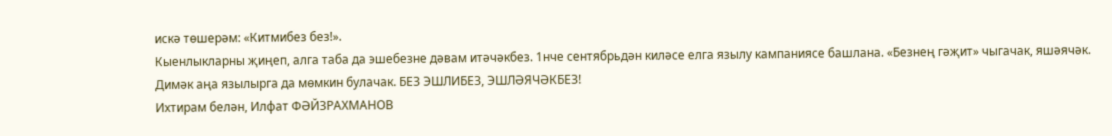искә төшерәм: «Китмибез без!».
Кыенлыкларны җиңеп, алга таба да эшебезне дәвам итәчәкбез. 1нче сентябрьдән киләсе елга язылу кампаниясе башлана. «Безнең гәҗит» чыгачак, яшәячәк. Димәк аңа язылырга да мөмкин булачак. БЕЗ ЭШЛИБЕЗ, ЭШЛӘЯЧӘКБЕЗ!
Ихтирам белән, Илфат ФӘЙЗРАХМАНОВ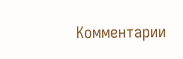Комментарии